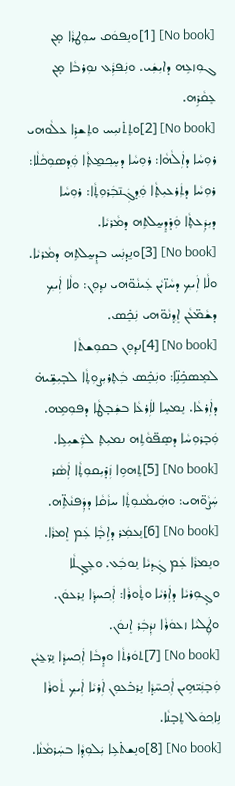[No book] [1]ܘܢܸܦܘܿܩ ܚܘܼܛܪܵܐ ܡ̣ܢ ܓܘܼܙܥܹܗ ܕܐܝܼܫܲܝ. ܘܢܲܦܪܲܥ ܢܘܼܪܒܵܐ ܡ̣ܢ ܥܸܩܵܪܹܗ.
[No book] [2]ܘܬܸܬ̇ܢܝܼܚ ܘܬܸܫܪܹܐ ܥܠܵܘܗܝ ܪܘܼܚܵܐ ܕܐܲܠܵܗܵܐ: ܪܘܼܚܵܐ ܕܚܸܟ݂ܡ̱ܬ̣ܵܐ ܘܲܕ݂ܣܘܼܟܵܠܵܐ: ܪܘܼܚܵܐ ܕܬܲܪܥܝܼܬ̣ܵܐ ܘܲܕ݂ܓܲܢ̄ܒܲܪܘܼܬ̣ܵܐ: ܪܘܼܚܵܐ ܕܝܼܕܲܥܬ̣ܵܐ ܘܲܕ̇ܕܸܚ̱ܠܬܹܗ ܕܡܵܪܝܵܐ.
[No book] [3]ܘܢܸܕ݂ܢܲܚ ܒܕܸܚ̱ܠܬܹܗ ܕܡܵܪܝܵܐ. ܘܠܵܐ ܐܲܝܟ݂ ܕܚܵܙ̈ܝܵܢ ܥܲܝܢܵܘ̈ܗܝ ܢܕ݂ܘܼܢ: ܘܠܵܐ ܐܲܝܟ݂ ܕܫܵܡ̈ܥܵܢ ܐܸܕ݂ܢܵܘ̈ܗܝ ܢܲܟܸ̇ܣ.
[No book] [4]ܢܕ݂ܘܼܢ ܒܩܘܼܫܬܵܐ ܠܡܸܣܟܹ̇ܢܹ̈ܐ: ܘܢܲܟܸ̇ܣ ܒܲܬ̣ܪܝܼܨܘܼܬ̣ܵܐ ܠܒ̣ܝܼܫܹ̈ܝܗ̇ ܕܐܲܪܥܵܐ. ܢܸܡܚܸܐ ܠܐܲܪܥܵܐ ܒܫܲܒ̣ܛܵܐ ܕܦܘܼܡܹܗ. ܘܲܒ̣ܪܘܼܚܵܐ ܕܣܸܦ̈ܘܵܬܹܗ ܢܡܝܼܬ̣ ܠܪ̈ܲܫܝܼܥܹܐ.
[No book] [5]ܬܸܗܘܹܐ ܙܲܕ̇ܝܼܩܘܼܬ̣ܵܐ ܐܲܣܵܪ ܚܲܨܵܘ̈ܗܝ: ܘܗܲܝܡܵܢܘܼܬ̣ܵܐ ܚܙܵܩܵܐ ܕܕܲܦܢܵܬܹ̈ܗ.
[No book] [6]ܢܸܥܡܲܪ ܕܐܹܒ̣ܵܐ ܥܲܡ ܐܸܡܪܵܐ. ܘܢܸܡܪܵܐ ܥܲܡ ܓܲܕ݂ܝܵܐ ܢܸܘܒܲܥ. ܘܥܸܓ̣ܠܵܐ ܘܓ̣ܘܼܪܝܵܐ ܕܐܲܪܝܵܐ ܘܬ̣ܵܘܪܵܐ: ܐܲܟ݂ܚܕ݂ܵܐ ܢܸܪܥܘܿܢ. ܘܛܲܠܝܵܐ ܙܥܘܿܪܵܐ ܢܕܲܒܲܪ ܐܸܢܘܿܢ.
[No book] [7]ܬܘܿܪܬܵܐ ܘܕܸܒܵܐ ܐܲܟ݂ܚܕ݂ܵܐ ܢܸܪ̈ܥ̱ܝܵܢ ܘܲܒ̣ܢܲܝ̈ܗܹܝܢ ܐܲܟ݂ܚ̄ܕ݂ܵܐ ܢܸܪܒ̇ܥܘܼܢ ܐܲܪܝܵܐ ܐܲܝܟ݂ ܬܵܘܪܵܐ ܢܹܐܟ݂ܘܿܠ ܬܸܒ̣ܢܵܐ.
[No book] [8]ܘܢܸܫܬ̇ܥܹܐ ܝܲܠܘܼܕ݂ܵܐ ܒܚܲܪܡܵܢܵܐ.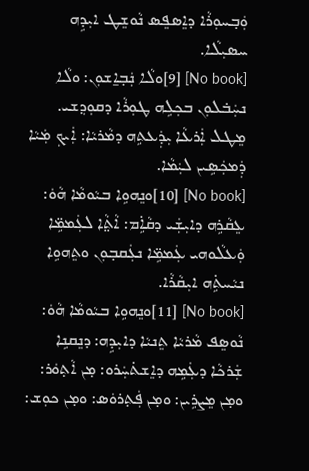ܘܲܒ̣ܚܘܼܪܵܐ ܕܐܸܣܦܸܣ ܢܵܘܫܸܛ ܐܝܼܕܹܗ ܚܣܝܼܠܵܐ.
[No book] [9]ܘܠܵܐ ܢܲܒ̣ܐ̱ܫܘܼܢ: ܘܠܵܐ ܢܚܲܒ̇ܠܘܼܢ ܒܟ݂ܠܹܗ ܛܘܼܪܵܐ ܕܩܘܼܕ݂ܫܝ. ܡܸܛܠ ܐܲܪܥܵܐ ܝܼܕܲܥܬܹܗ ܕܡܵܪܝܵܐ: ܐܲܝܟ݂ ܡܲܝܵܐ ܕܲܡܟܲܣܹܝܢ ܠܝܲܡܵܐ.
[No book] [10]ܘܢܸܗܘܹܐ ܒܝܵܘܡܵܐ ܗܵܘܿ: ܥܸܩܵܪܹܗ ܕܐܝܼܫܲܝ ܕܩܵܐܹ̇ܡ: ܐܵܬ̤ܵܐ ܠܥܲܡܡܹ̈ܐ ܘܲܥܠܵܘܗܝ ܥܲܡܡܹ̈ܐ ܢܥܲܩܒ̣ܘܼܢ ܘܬܸܗܘܹܐ ܢܝܵܚܬܹ̇ܗ ܐܝܼܩܵܪܵܐ.
[No book] [11]ܘܢܸܗܘܹܐ ܒܝܵܘܡܵܐ ܗܵܘܿ: ܢܵܘܣܸܦ ܡܵܪܝܵܐ ܬܸܢܝܵܐ ܕܐܝܼܕܹܗ: ܕܢܸܩܢܹܐ ܫܲܪܟܵܐ ܕܥܲܡܹܗ ܕܐܸܫܬ̇ܚܲܪܘ: ܡ̣ܢ ܐܵܬ̣ܘܿܪ: ܘܡ̣ܢ ܡܸܨܪܹܝܢ: ܘܡ̣ܢ ܦܲܬ̣ܪܘܿܣ: ܘܡ̣ܢ ܟܘܼܫ: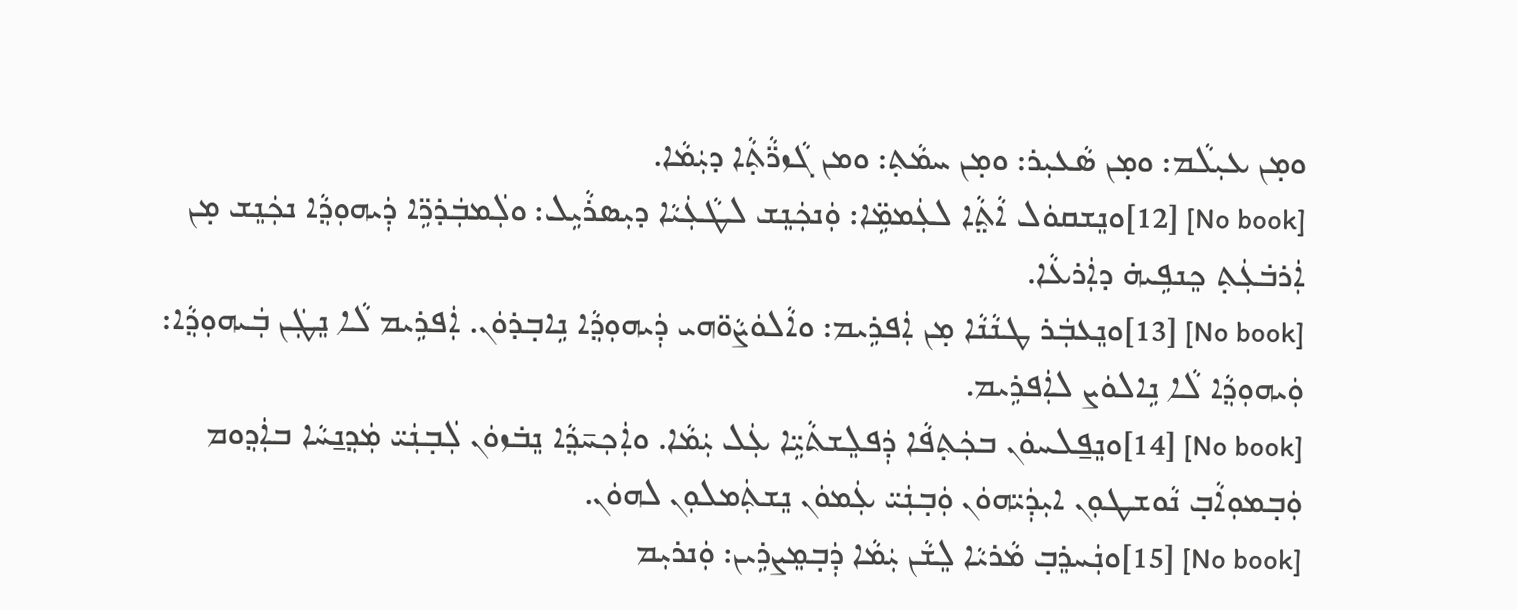ܘܡ̣ܢ ܥܝܼܠܵܡ: ܘܡ̣ܢ ܣܵܥܝܼܪ: ܘܡ̣ܢ ܚܡܵܬ̣: ܘܡܢ ܓܵܙܪ̈ܵܬ̣ܵܐ ܕܝܲܡܵܐ.
[No book] [12]ܘܢܸܫܩܘܿܠ ܐܵܬ̤ܵܐ ܠܥܲܡܡܹ̈ܐ: ܘܲܢܟܲܢܸܫ ܠܛܵܥܲܝܵܐ ܕܝܼܣܪܵܝܹܠ: ܘܠܲܡܒܲܕ̇ܪܹ̈ܐ ܕܲܝܗܘܼܕ݂ܵܐ ܢܟܲܢܸܫ ܡ̣ܢ ܐܲܪܒ̇ܥܲܬ̣ ܟܸܢܦܹܝܗ̇ ܕܐܲܪܥܵܐ.
[No book] [13]ܘܢܸܥܒܲܪ ܛܢܵܢܵܐ ܡ̣ܢ ܐܲܦܪܹܝܡ: ܘܐܵܠܘܿܨܵܘ̈ܗܝ ܕܲܝܗܘܼܕ݂ܵܐ ܢܹܐܒ̣ܕ̇ܘܿܢ. ܐܲܦܪܹܝܡ ܠܵܐ ܢܸܛܲܢ ܒܲܝܗܘܼܕ݂ܵܐ: ܘܲܝܗܘܼܕ݂ܵܐ ܠܵܐ ܢܹܐܠܘܿܨ ܠܐܲܦܪܹܝܡ.
[No book] [14]ܘܢܸܦ̱ܠܚܘܿܢ ܒܟܲܬ̣ܦܵܐ ܕܲܦܠܸܫܬܵܝܹ̈ܐ ܥܲܠ ܝܲܡܵܐ. ܘܐܲܟ݂ܚ̄ܕ݂ܵܐ ܢܸܒ̇ܙܘܿܢ ܠܲܒ̣ܢܲܝ̈ ܡܲܕ݂ܢ̱ܚܵܐ ܒܐܲܕ݂ܘܡ ܘܲܒ̣ܡܘܼܐܵܒ̣ ܢܵܘܫܛܘܼܢ ܐܝܼܕܲܝ̈ܗܘܿܢ ܘܲܒ̣ܢܲܝ̈ ܥܲܡܘܿܢ ܢܸܫܬܲܡܠܘܼܢ ܠܗܘܿܢ.
[No book] [15]ܘܢܲܚܪܸܒ̣ ܡܵܪܝܵܐ ܠܸܫܵܢ ܝܲܡܵܐ ܕܲܒ̣ܡܸܨܪܹܝܢ: ܘܲܢܪܝܼܡ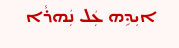ܐܝܼܕܹܗ ܥܲܠ ܢܲܗܪܵܐ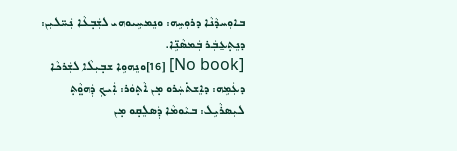ܒܐܘܼܚܕܵܢܵܐ ܕܪܘܼܚܹܗ: ܘܢܸܡܚܹܝܘܗܝ ܠܫܲܒ̣ܥܵܐ ܢܲܚ̈ܠܝܼܢ: ܕܢܸܬ̣ܥ̱ܒܲܪ ܒܲܡܣܵܢܹ̈ܐ.
[No book] [16]ܘܢܸܗܘܹܐ ܫܒ̣ܝܼܠܵܐ ܠܫܲܪܟܵܐ ܕܥܲܡܹܗ: ܕܐܸܫܬ̇ܚܲܪܘ ܡ̣ܢ ܐܵܬ̣ܘܿܪ: ܐܲܝܟ݂ ܕܲܗܘ̤ܵܬ̣ ܠܝܼܣܪܵܝܹܠ: ܒܝܵܘܡܵܐ ܕܲܣܠܸܩ̣ܘ ܡ̣ܢ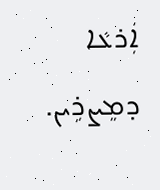ܐܲܪܥܵܐ ܕܡܸܨܪܹܝܢ.